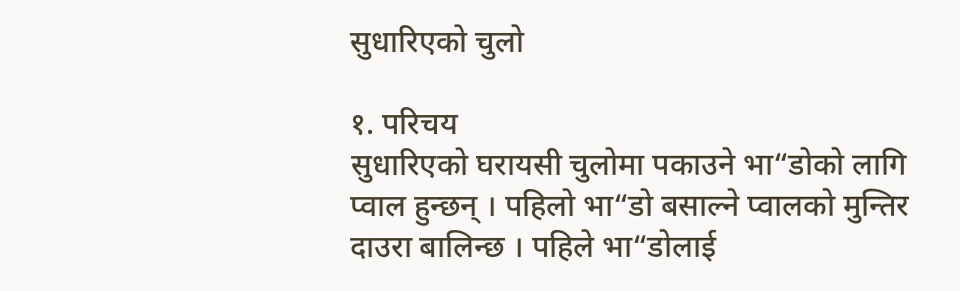सुधारिएको चुलो

१. परिचय
सुधारिएको घरायसी चुलोमा पकाउने भा“डोको लागि प्वाल हुन्छन् । पहिलो भा“डो बसाल्ने प्वालको मुन्तिर दाउरा बालिन्छ । पहिले भा“डोलाई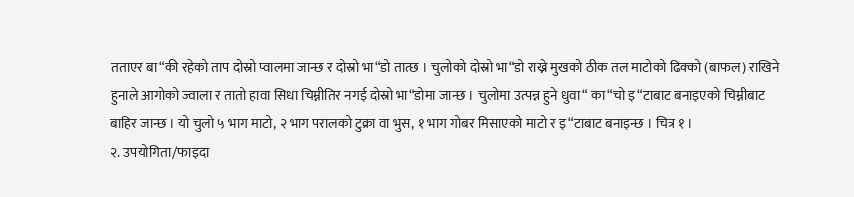तताएर बा“की रहेको ताप दोस्रो प्वालमा जान्छ र दोस्रो भा“डो तात्छ । चुलोको दोस्रो भा“डो राख्ने मुखको ठीक तल माटोको ढिक्को (बाफल) राखिने हुनाले आगोको ज्वाला र तातो हावा सिधा चिम्नीतिर नगई दोस्रो भा“डोमा जान्छ । चुलोमा उत्पन्न हुने धुवा“ का“चो इ“टाबाट बनाइएको चिम्नीबाट बाहिर जान्छ । यो चुलो ५ भाग माटो, २ भाग परालको टुक्रा वा भुस, १ भाग गोबर मिसाएको माटो र इ“टाबाट बनाइन्छ । चित्र १ ।
२. उपयोगिता/फाइदा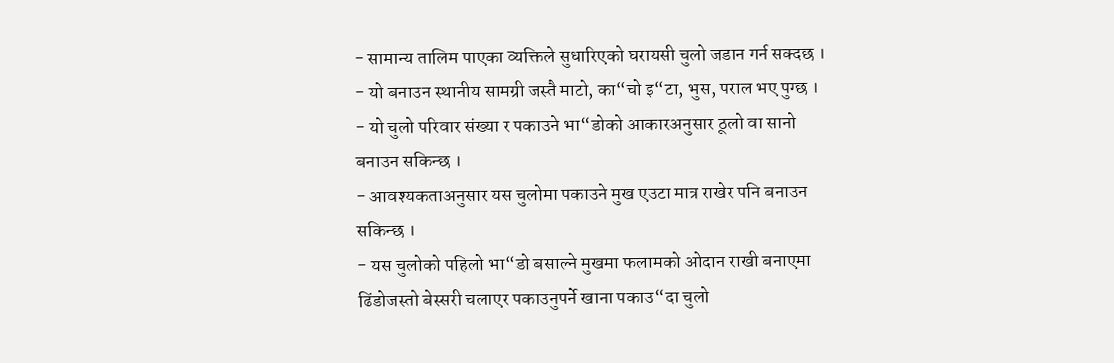- सामान्य तालिम पाएका व्यक्तिले सुधारिएको घरायसी चुलो जडान गर्न सक्दछ ।
- यो बनाउन स्थानीय सामग्री जस्तै माटो, का“चो इ“टा, भुस, पराल भए पुग्छ ।
- यो चुलो परिवार संख्या र पकाउने भा“डोको आकारअनुसार ठूलो वा सानो बनाउन सकिन्छ ।
- आवश्यकताअनुसार यस चुलोमा पकाउने मुख एउटा मात्र राखेर पनि बनाउन सकिन्छ ।
- यस चुलोको पहिलो भा“डो बसाल्ने मुखमा फलामको ओदान राखी बनाएमा ढिंडोजस्तो बेस्सरी चलाएर पकाउनुपर्ने खाना पकाउ“दा चुलो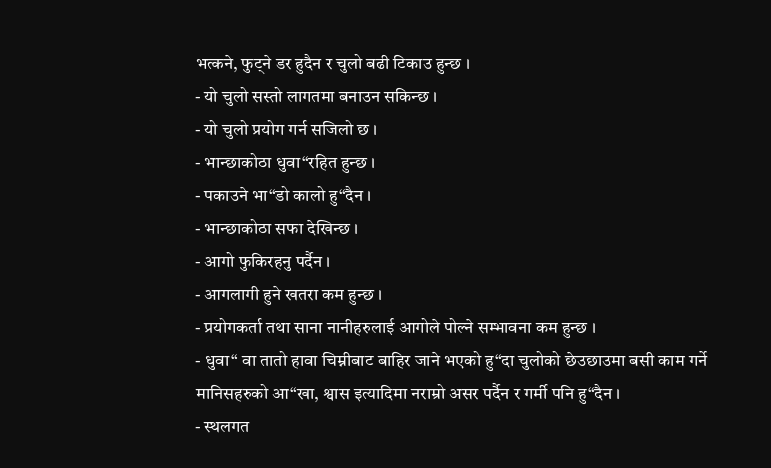भत्कने, फुट्ने डर हुदैन र चुलो बढी टिकाउ हुन्छ ।
- यो चुलो सस्तो लागतमा बनाउन सकिन्छ ।
- यो चुलो प्रयोग गर्न सजिलो छ ।
- भान्छाकोठा धुवा“रहित हुन्छ ।
- पकाउने भा“डो कालो हु“दैन ।
- भान्छाकोठा सफा देखिन्छ ।
- आगो फुकिरहनु पर्दैन ।
- आगलागी हुने खतरा कम हुन्छ ।
- प्रयोगकर्ता तथा साना नानीहरुलाई आगोले पोल्ने सम्भावना कम हुन्छ ।
- धुवा“ वा तातो हावा चिम्नीबाट बाहिर जाने भएको हु“दा चुलोको छेउछाउमा बसी काम गर्ने मानिसहरुको आ“खा, श्वास इत्यादिमा नराम्रो असर पर्दैन र गर्मी पनि हु“दैन ।
- स्थलगत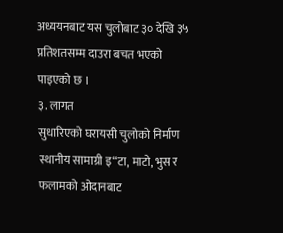अध्ययनबाट यस चुलोबाट ३० देखि ३५ प्रतिशतसम्म दाउरा बचत भएको पाइएको छ ।
३. लागत
सुधारिएको घरायसी चुलोको निर्माण स्थानीय सामाग्री इ“टा, माटो, भुस र फलामको ओदानबाट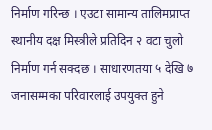निर्माण गरिन्छ । एउटा सामान्य तालिमप्राप्त स्थानीय दक्ष मिस्त्रीले प्रतिदिन २ वटा चुलो निर्माण गर्न सक्दछ । साधारणतया ५ देखि ७ जनासम्मका परिवारलाई उपयुक्त हुने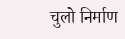चुलो निर्माण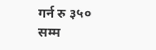गर्न रु ३५० सम्म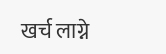खर्च लाग्ने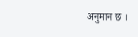अनुमान छ ।